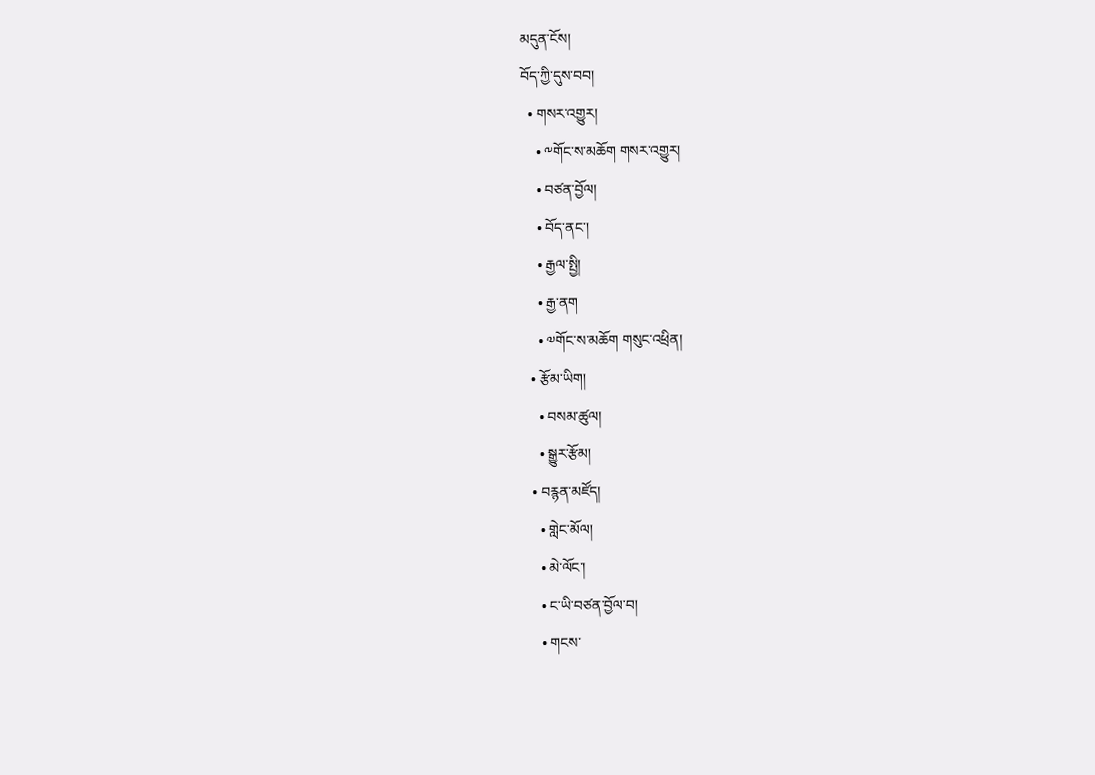མདུན་ངོས།
བོད་ཀྱི་དུས་བབ།
  • གསར་འགྱུར།
    • ༸གོང་ས་མཆོག གསར་འགྱུར།
    • བཙན་བྱོལ།
    • བོད་ནང་།
    • རྒྱལ་སྤྱི།
    • རྒྱ་ནག
    • ༧གོང་ས་མཆོག གསུང་འཕྲིན།
  • རྩོམ་ཡིག།
    • བསམ་ཚུལ།
    • སྒྱུར་རྩོམ།
  • བརྙན་མཛོད།
    • གླེང་མོལ།
    • མེ་ལོང་།
    • ང་ཡི་བཙན་བྱོལ་བ།
    • གངས་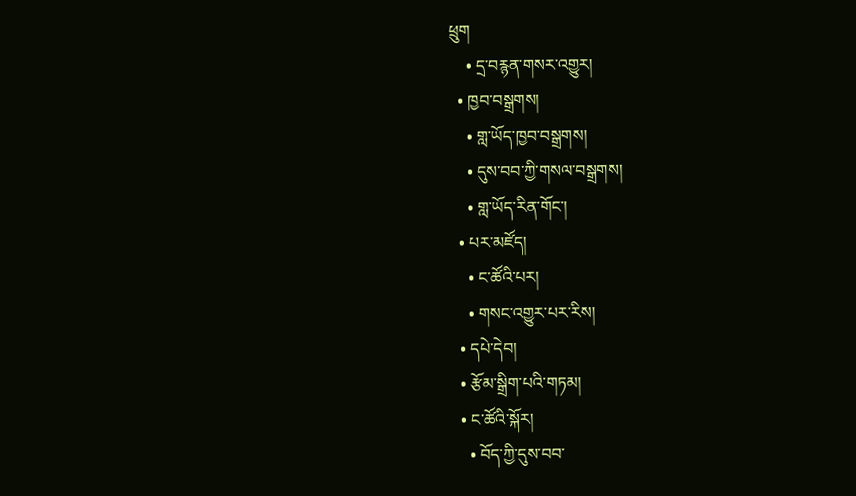ཕྲུག
    • དྲ་བརྙན་གསར་འགྱུར།
  • ཁྱབ་བསྒྲགས།
    • གླ་ཡོད་ཁྱབ་བསྒྲགས།
    • དུས་བབ་ཀྱི་གསལ་བསྒྲགས།
    • གླ་ཡོད་རིན་གོང་།
  • པར་མཛོད།
    • ང་ཚོའི་པར།
    • གསང་འགྱུར་པར་རིས།
  • དཔེ་དེབ།
  • རྩོམ་སྒྲིག་པའི་གཏམ།
  • ང་ཚོའི་སྐོར།
    • བོད་ཀྱི་དུས་བབ་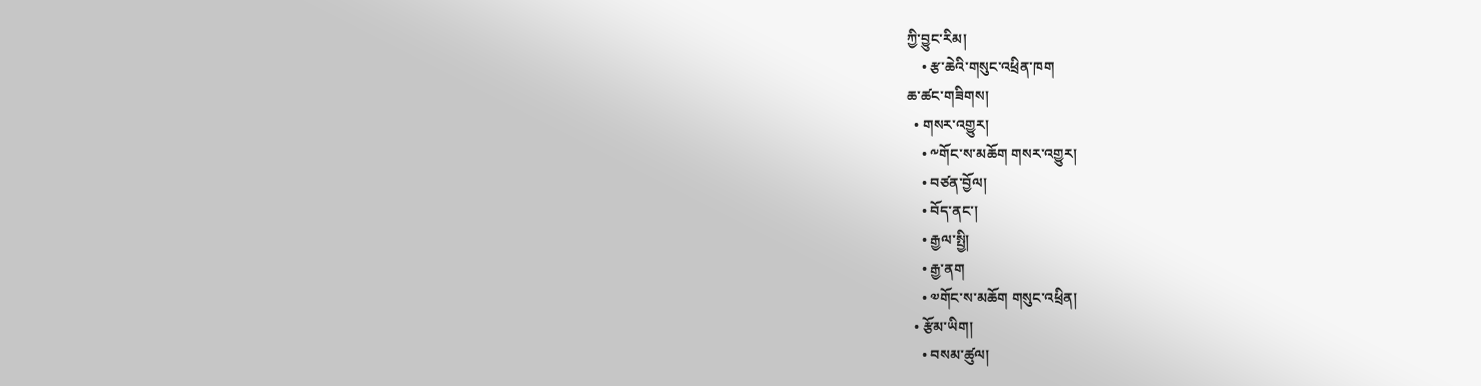ཀྱི་བྱུང་རིམ།
    • རྩ་ཆེའི་གསུང་འཕྲིན་ཁག
ཆ་ཚང་གཟིགས།
  • གསར་འགྱུར།
    • ༸གོང་ས་མཆོག གསར་འགྱུར།
    • བཙན་བྱོལ།
    • བོད་ནང་།
    • རྒྱལ་སྤྱི།
    • རྒྱ་ནག
    • ༧གོང་ས་མཆོག གསུང་འཕྲིན།
  • རྩོམ་ཡིག།
    • བསམ་ཚུལ།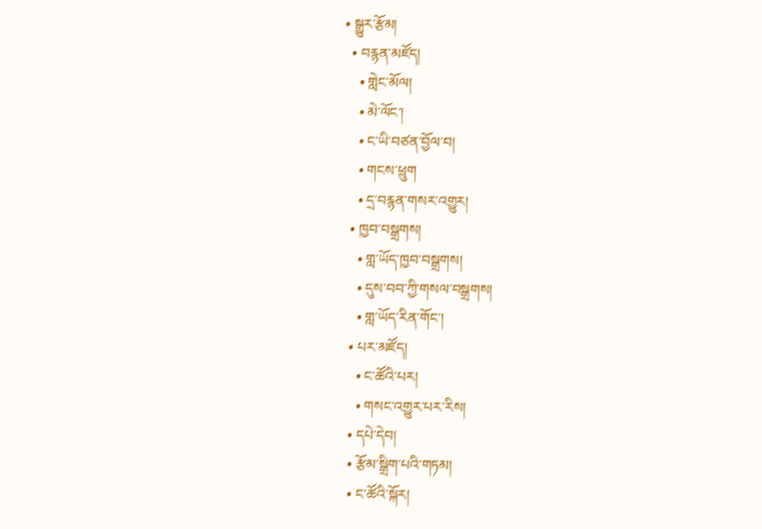• སྒྱུར་རྩོམ།
  • བརྙན་མཛོད།
    • གླེང་མོལ།
    • མེ་ལོང་།
    • ང་ཡི་བཙན་བྱོལ་བ།
    • གངས་ཕྲུག
    • དྲ་བརྙན་གསར་འགྱུར།
  • ཁྱབ་བསྒྲགས།
    • གླ་ཡོད་ཁྱབ་བསྒྲགས།
    • དུས་བབ་ཀྱི་གསལ་བསྒྲགས།
    • གླ་ཡོད་རིན་གོང་།
  • པར་མཛོད།
    • ང་ཚོའི་པར།
    • གསང་འགྱུར་པར་རིས།
  • དཔེ་དེབ།
  • རྩོམ་སྒྲིག་པའི་གཏམ།
  • ང་ཚོའི་སྐོར།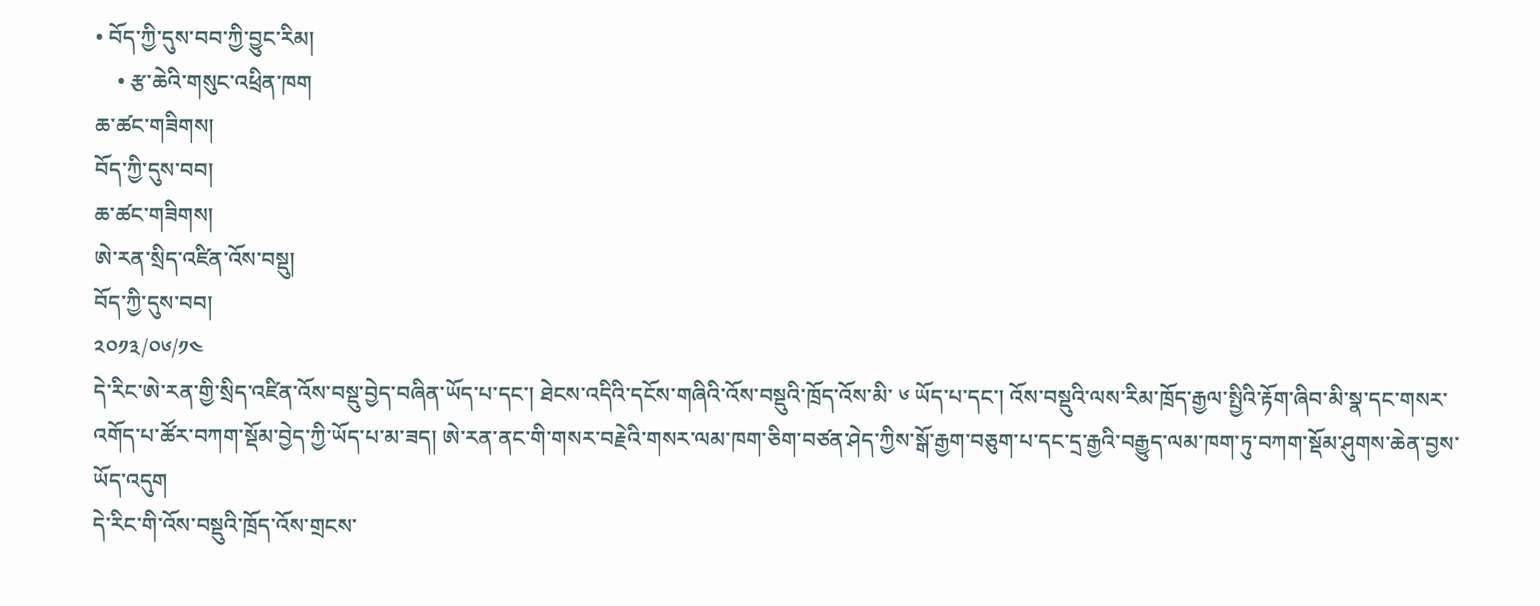• བོད་ཀྱི་དུས་བབ་ཀྱི་བྱུང་རིམ།
    • རྩ་ཆེའི་གསུང་འཕྲིན་ཁག
ཆ་ཚང་གཟིགས།
བོད་ཀྱི་དུས་བབ།
ཆ་ཚང་གཟིགས།
ཨེ་རན་སྲིད་འཛིན་འོས་བསྡུ།
བོད་ཀྱི་དུས་བབ།
༢༠༡༣/༠༦/༡༤
དེ་རིང་ཨེ་རན་གྱི་སྲིད་འཛིན་འོས་བསྡུ་བྱེད་བཞིན་ཡོད་པ་དང་། ཐེངས་འདིའི་དངོས་གཞིའི་འོས་བསྡུའི་ཁྲོད་འོས་མི་ ༦ ཡོད་པ་དང་། འོས་བསྡུའི་ལས་རིམ་ཁྲོད་རྒྱལ་སྤྱིའི་རྟོག་ཞིབ་མི་སྣ་དང་གསར་འགོད་པ་ཚོར་བཀག་སྡོམ་བྱེད་ཀྱི་ཡོད་པ་མ་ཟད། ཨེ་རན་ནང་གི་གསར་བརྗེའི་གསར་ལམ་ཁག་ཅིག་བཙན་ཤེད་ཀྱིས་སྒོ་རྒྱག་བཅུག་པ་དང་དྲ་རྒྱའི་བརྒྱུད་ལམ་ཁག་ཏུ་བཀག་སྡོམ་ཤུགས་ཆེན་བྱས་ཡོད་འདུག
དེ་རིང་གི་འོས་བསྡུའི་ཁྲོད་འོས་གྲངས་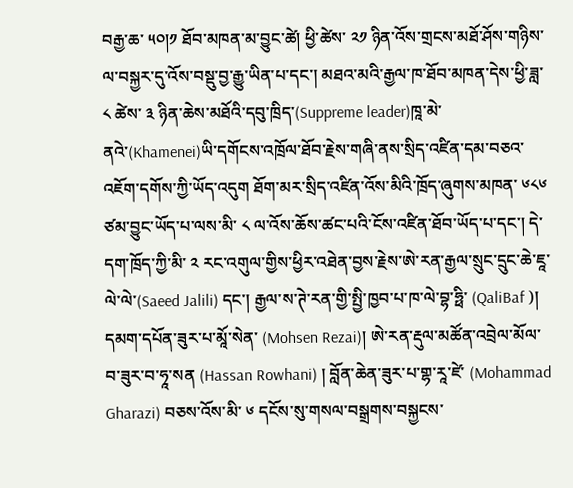བརྒྱ་ཆ་ ༥༠།༡ ཐོབ་མཁན་མ་བྱུང་ཚེ། ཕྱི་ཚེས་ ༢༡ ཉིན་འོས་གྲངས་མཐོ་ཤོས་གཉིས་ལ་བསྐྱར་དུ་འོས་བསྡུ་བྱ་རྒྱུ་ཡིན་པ་དང་། མཐའ་མའི་རྒྱལ་ཁ་ཐོབ་མཁན་དེས་ཕྱི་ཟླ་ ༨ ཚེས་ ༣ ཉིན་ཆེས་མཐོའི་དབུ་ཁྲིད་(Suppreme leader)ཁཱ་མེ་ནའེ་(Khamenei)ཡི་དགོངས་འཁྲོལ་ཐོབ་རྗེས་གཞི་ནས་སྲིད་འཛིན་དམ་བཅའ་འཇོག་དགོས་ཀྱི་ཡོད་འདུག ཐོག་མར་སྲིད་འཛིན་འོས་མིའི་ཁྲོད་ཞུགས་མཁན་ ༦༨༦ ཙམ་བྱུང་ཡོད་པ་ལས་མི་ ༨ ལ་འོས་ཆོས་ཚང་པའི་ངོས་འཛིན་ཐོབ་ཡོད་པ་དང་། དེ་དག་ཁྲོད་ཀྱི་མི་ ༢ རང་འགུལ་གྱིས་ཕྱིར་འཐེན་བྱས་རྗེས་ཨེ་རན་རྒྱལ་སྲུང་དྲུང་ཆེ་ཇཱ་ལེ་ལེ་(Saeed Jalili) དང་། རྒྱལ་ས་ཊེ་རན་གྱི་སྤྱི་ཁྱབ་པ་ཁ་ལེ་བྷ་ཧྥི་ (QaliBaf )། དམག་དཔོན་ཟུར་པ་མཱོ་སེན་ (Mohsen Rezai)། ཨེ་རན་རྡུལ་མཚོན་འབྲེལ་མོལ་བ་ཟུར་བ་ཧཱ་སན (Hassan Rowhani) ། བློན་ཆེན་ཟུར་པ་གྷ་རཱ་ཛེ་ (Mohammad Gharazi) བཅས་འོས་མི་ ༦ དངོས་སུ་གསལ་བསྒྲགས་བསྐྱངས་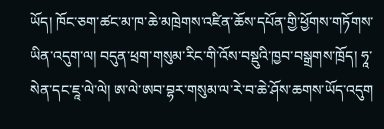ཡོད། ཁོང་ཅག་ཚང་མ་ཁ་ཆེ་མཁྲེགས་འཛིན་ཆོས་དཔོན་གྱི་ཕྱོགས་གཏོགས་ཡིན་འདུག་ལ། བདུན་ཕྲག་གསུམ་རིང་གི་འོས་བསྡུའི་ཁྱབ་བསྒྲགས་ཁྲོད། ཧཱ་སེན་དང་ཇཱ་ལེ་ལེ། ཨ་ལེ་ཨབ་བྷར་གསུམ་ལ་རེ་བ་ཆེ་ཤོས་ཆགས་ཡོད་འདུག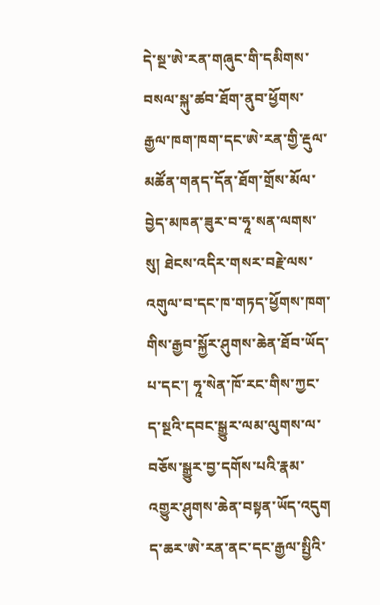དེ་སྔ་ཨེ་རན་གཞུང་གི་དམིགས་བསལ་སྐུ་ཚབ་ཐོག་ནུབ་ཕྱོགས་རྒྱལ་ཁག་ཁག་དང་ཨེ་རན་གྱི་རྡུལ་མཚོན་གནད་དོན་ཐོག་གྲོས་མོལ་བྱེད་མཁན་ཟུར་བ་ཧཱ་སན་ལགས་སུ། ཐེངས་འདིར་གསར་བརྗེ་ལས་འགུལ་བ་དང་ཁ་གཏད་ཕྱོགས་ཁག་གིས་རྒྱབ་སྐྱོར་ཤུགས་ཆེན་ཐོབ་ཡོད་པ་དང་། ཧཱ་སེན་ཁོ་རང་གིས་ཀྱང་ད་སྔའི་དབང་སྒྱུར་ལམ་ལུགས་ལ་བཅོས་སྒྱུར་བྱ་དགོས་པའི་རྣམ་འགྱུར་ཤུགས་ཆེན་བསྟན་ཡོད་འདུག ད་ཆར་ཨེ་རན་ནང་དང་རྒྱལ་སྤྱིའི་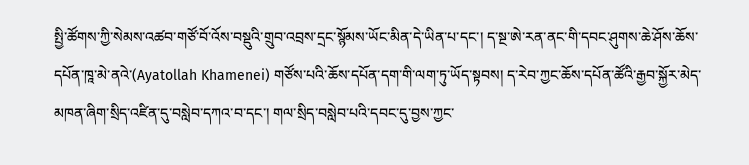སྤྱི་ཚོགས་ཀྱི་སེམས་འཚབ་གཙོ་བོ་འོས་བསྡུའི་གྲུབ་འབྲས་དྲང་སྙོམས་ཡོང་མིན་དེ་ཡིན་པ་དང་། ད་སྔ་ཨེ་རན་ནང་གི་དབང་ཤུགས་ཆེ་ཤོས་ཆོས་དཔོན་ཁཱ་མེ་ནའེ་(Ayatollah Khamenei) གཙོས་པའི་ཆོས་དཔོན་དག་གི་ལག་ཏུ་ཡོད་སྟབས། ད་རེབ་ཀྱང་ཆོས་དཔོན་ཚོའི་རྒྱབ་སྐྱོར་མེད་མཁན་ཞིག་སྲིད་འཛིན་དུ་བསླེབ་དཀའ་བ་དང་། གལ་སྲིད་བསླེབ་པའི་དབང་དུ་བྱས་ཀྱང་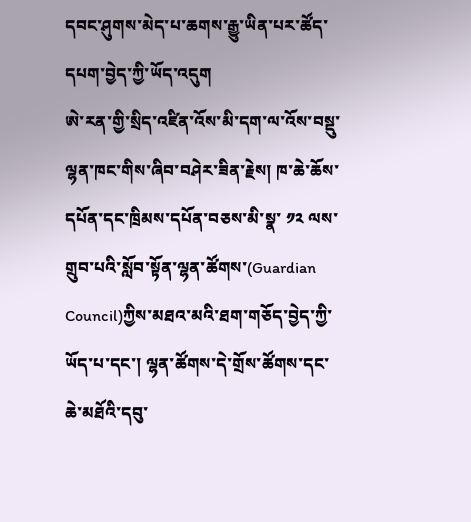དབང་ཤུགས་མེད་པ་ཆགས་རྒྱུ་ཡིན་པར་ཚོད་དཔག་བྱེད་ཀྱི་ཡོད་འདུག
ཨེ་རན་གྱི་སྲིད་འཛིན་འོས་མི་དག་ལ་འོས་བསྡུ་ལྷན་ཁང་གིས་ཞིབ་བཤེར་ཟིན་རྗེས། ཁ་ཆེ་ཆོས་དཔོན་དང་ཁྲིམས་དཔོན་བཅས་མི་སྣ་ ༡༢ ལས་གྲུབ་པའི་སློབ་སྟོན་ལྷན་ཚོགས་(Guardian Council)ཀྱིས་མཐའ་མའི་ཐག་གཅོད་བྱེད་ཀྱི་ཡོད་པ་དང་། ལྷན་ཚོགས་དེ་གྲོས་ཚོགས་དང་ཆེ་མཐོའི་དབུ་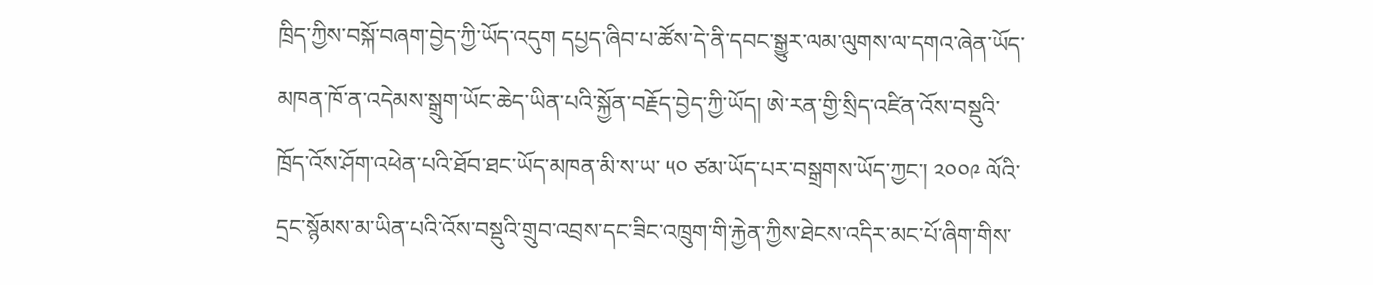ཁྲིད་ཀྱིས་བསྐོ་བཞག་བྱེད་ཀྱི་ཡོད་འདུག དཔྱད་ཞིབ་པ་ཚོས་དེ་ནི་དབང་སྒྱུར་ལམ་ལུགས་ལ་དགའ་ཞེན་ཡོད་མཁན་ཁོ་ན་འདེམས་སྒྲུག་ཡོང་ཆེད་ཡིན་པའི་སྐྱོན་བརྗོད་བྱེད་ཀྱི་ཡོད། ཨེ་རན་གྱི་སྲིད་འཛིན་འོས་བསྡུའི་ཁྲོད་འོས་ཤོག་འཕེན་པའི་ཐོབ་ཐང་ཡོད་མཁན་མི་ས་ཡ་ ༥༠ ཙམ་ཡོད་པར་བསྒྲགས་ཡོད་ཀྱང་། ༢༠༠༩ ལོའི་དྲང་སྙོམས་མ་ཡིན་པའི་འོས་བསྡུའི་གྲུབ་འབྲས་དང་ཟིང་འཁྲུག་གི་རྐྱེན་ཀྱིས་ཐེངས་འདིར་མང་པོ་ཞིག་གིས་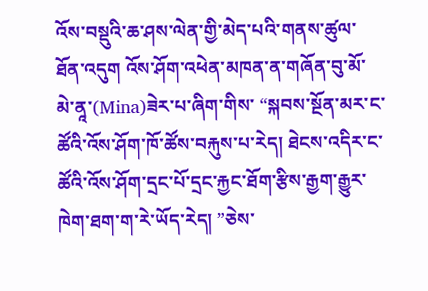འོས་བསྡུའི་ཆ་ཤས་ལེན་གྱི་མེད་པའི་གནས་ཚུལ་ཐོན་འདུག འོས་ཤོག་འཕེན་མཁན་ན་གཞོན་བུ་མོ་མེ་ནཱ་(Mina)ཟེར་པ་ཞིག་གིས་ “སྐབས་སྔོན་མར་ང་ཚོའི་འོས་ཤོག་ཁོ་ཚོས་བརྐུས་པ་རེད། ཐེངས་འདིར་ང་ཚོའི་འོས་ཤོག་དྲང་པོ་དྲང་རྐྱང་ཐོག་རྩིས་རྒྱག་རྒྱུར་ཁེག་ཐག་ག་རེ་ཡོད་རེད། ”ཅེས་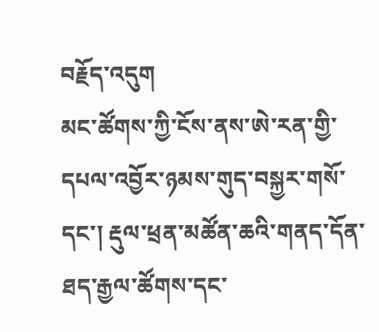བརྗོད་འདུག
མང་ཚོགས་ཀྱི་ངོས་ནས་ཨེ་རན་གྱི་དཔལ་འབྱོར་ཉམས་གུད་བསྐྱར་གསོ་དང་། རྡུལ་ཕྲན་མཚོན་ཆའི་གནད་དོན་ཐད་རྒྱལ་ཚོགས་དང་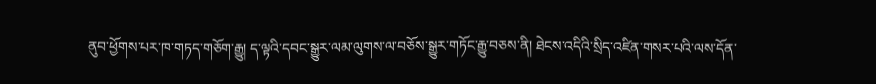ནུབ་ཕྱོགས་པར་ཁ་གཏད་གཅོག་རྒྱུ། ད་ལྟའི་དབང་སྒྱུར་ལམ་ལུགས་ལ་བཅོས་སྒྱུར་གཏོང་རྒྱུ་བཅས་ནི། ཐེངས་འདིའི་སྲིད་འཛིན་གསར་པའི་ལས་དོན་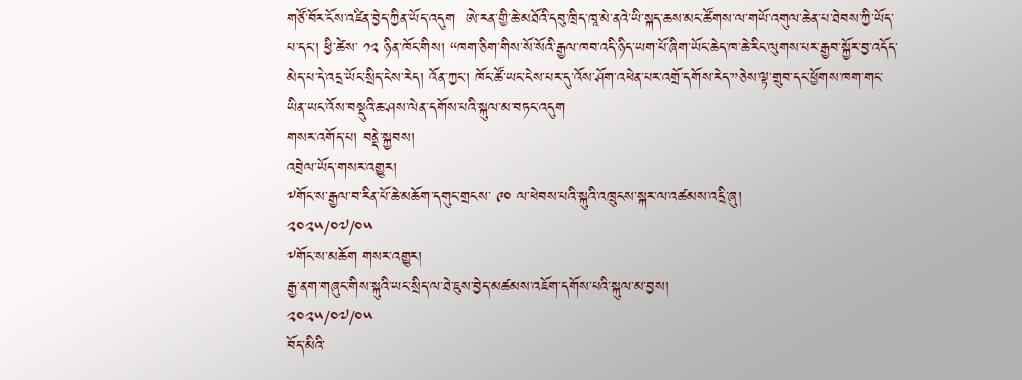གཙོ་བོར་ངོས་འཛིན་བྱེད་ཀྱིན་ཡོད་འདུག  ཨེ་རན་གྱི་ཆེ་མཐོའི་དབུ་ཁྲིད་ཁཱ་མེ་ནའེ་ཡི་སྐད་ཆས་མང་ཚོགས་ལ་གཡོ་འགུལ་ཆེན་པ་ཐེབས་ཀྱི་ཡོད་པ་དང་། ཕྱི་ཚེས་ ༡༢ ཉིན་ཁོང་གིས། “ཁག་ཅིག་གིས་སོ་སོའི་རྒྱལ་ཁབ་འདི་ཉིད་ཡག་པོ་ཞིག་ཡོང་ཆེད་ཁ་ཆེ་རིང་ལུགས་པར་རྒྱབ་སྐྱོར་བྱ་འདོད་མེད་པ་དེ་འདྲ་ཡོང་སྲིད་ངེས་རེད། འོན་ཀྱང་། ཁོང་ཚོ་ཡང་ངེས་པར་དུ་འོས་ཤོག་འཕེན་པར་འགྲོ་དགོས་རེད་”ཅེས་ལྟ་གྲུབ་དང་ཕྱོགས་ཁག་གང་ཡིན་ཡང་འོས་བསྡུའི་ཆ་ཤས་ལེན་དགོས་པའི་སྐུལ་མ་བཏང་འདུག
གསར་འགོད་པ། བནྡེ་སྐྱབས།
འབྲེལ་ཡོད་གསར་འགྱུར།
༸གོང་ས་རྒྱལ་བ་རིན་པོ་ཆེ་མཆོག་དགུང་གྲངས་ ༩༠ ལ་ཕེབས་པའི་སྐུའི་འཁྲུངས་སྐར་ལ་འཚམས་འདྲི་ཞུ།
༢༠༢༥/༠༧/༠༥
༸གོང་ས་མཆོག གསར་འགྱུར།
རྒྱ་ནག་གཞུང་གིས་སྐུའི་ཡང་སྲིད་ལ་ཐེ་ཇུས་བྱེད་མཚམས་འཇོག་དགོས་པའི་སྐུལ་མ་བྱས།
༢༠༢༥/༠༧/༠༥
བོད་མིའི་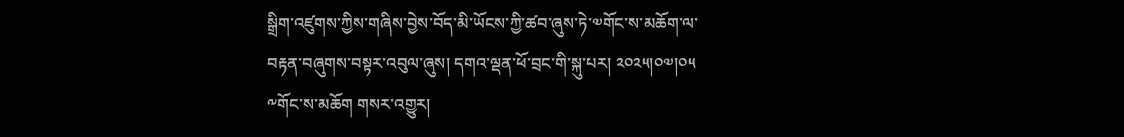སྒྲིག་འཛུགས་ཀྱིས་གཞིས་བྱེས་བོད་མི་ཡོངས་ཀྱི་ཚབ་ཞུས་ཏེ་༧གོང་ས་མཆོག་ལ་བརྟན་བཞུགས་བསྟར་འབུལ་ཞུས། དགའ་ལྡན་ཕོ་བྲང་གི་སྐུ་པར། ༢༠༢༥།༠༧།༠༥
༸གོང་ས་མཆོག གསར་འགྱུར།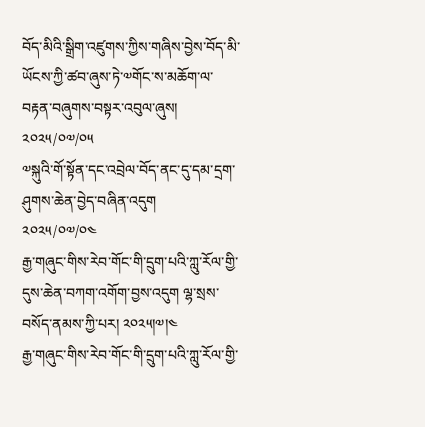བོད་མིའི་སྒྲིག་འཛུགས་ཀྱིས་གཞིས་བྱེས་བོད་མི་ཡོངས་ཀྱི་ཚབ་ཞུས་ཏེ་༧གོང་ས་མཆོག་ལ་བརྟན་བཞུགས་བསྟར་འབུལ་ཞུས།
༢༠༢༥/༠༧/༠༥
༧སྐུའི་གོ་སྟོན་དང་འབྲེལ་བོད་ནང་དུ་དམ་དྲག་ཤུགས་ཆེན་བྱེད་བཞིན་འདུག
༢༠༢༥/༠༧/༠༤
རྒྱ་གཞུང་གིས་རེབ་གོང་གི་དྲུག་པའི་ཀླུ་རོལ་གྱི་དུས་ཆེན་བཀག་འགོག་བྱས་འདུག ལྷ་སྲས་བསོད་ནམས་ཀྱི་པར། ༢༠༢༥།༧།༤
རྒྱ་གཞུང་གིས་རེབ་གོང་གི་དྲུག་པའི་ཀླུ་རོལ་གྱི་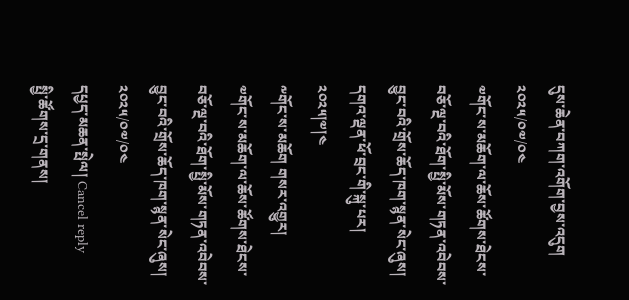དུས་ཆེན་བཀག་འགོག་བྱས་འདུག
༢༠༢༥/༠༧/༠༤
༧གོང་ས་མཆོག་ལ་ཆོས་ཚོགས་ཐེངས་བཅོ་ལྔ་བའི་ཐོག་སྤྱི་མོས་གཏན་འབེབས་བྱུང་བའི་གྲོས་ཆོད་ཁག་སྙན་སེང་ཞུས། དགའ་ལྡན་ཕོ་བྲང་གི་སྐུ་པར། ༢༠༢༥།༧།༤
༸གོང་ས་མཆོག གསར་འགྱུར།
༧གོང་ས་མཆོག་ལ་ཆོས་ཚོགས་ཐེངས་བཅོ་ལྔ་བའི་ཐོག་སྤྱི་མོས་གཏན་འབེབས་བྱུང་བའི་གྲོས་ཆོད་ཁག་སྙན་སེང་ཞུས།
༢༠༢༥/༠༧/༠༤
དཔྱད་མཆན་སྤེལ། Cancel reply
སྤྱི་ཚོགས་དྲ་གནས།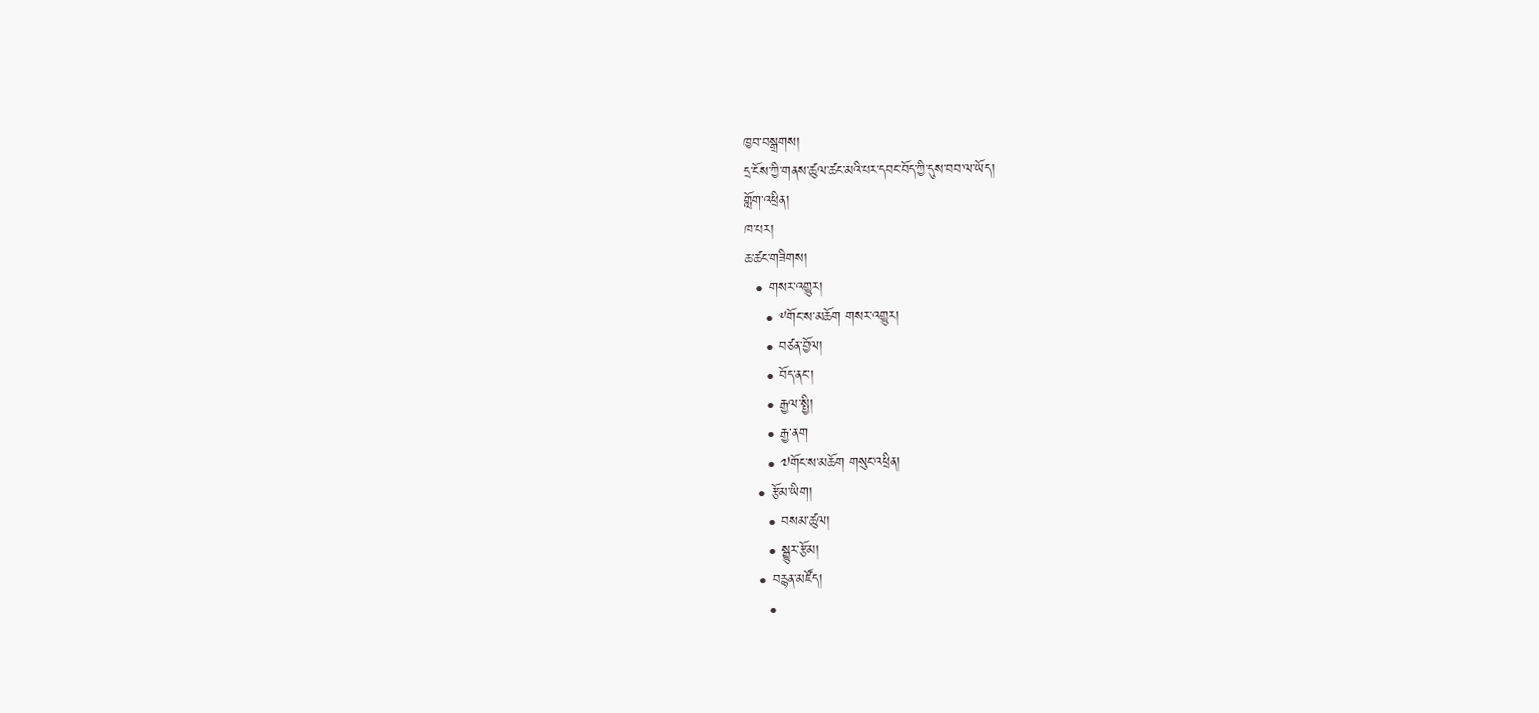ཁྱབ་བསྒྲགས།
དྲ་ངོས་ཀྱི་གནས་ཚུལ་ཚང་མའི་པར་དབང་བོད་ཀྱི་དུས་བབ་ལ་ཡོད།
གློག་འཕྲིན།
ཁ་པར།
ཆ་ཚང་གཟིགས།
  • གསར་འགྱུར།
    • ༸གོང་ས་མཆོག གསར་འགྱུར།
    • བཙན་བྱོལ།
    • བོད་ནང་།
    • རྒྱལ་སྤྱི།
    • རྒྱ་ནག
    • ༧གོང་ས་མཆོག གསུང་འཕྲིན།
  • རྩོམ་ཡིག།
    • བསམ་ཚུལ།
    • སྒྱུར་རྩོམ།
  • བརྙན་མཛོད།
    •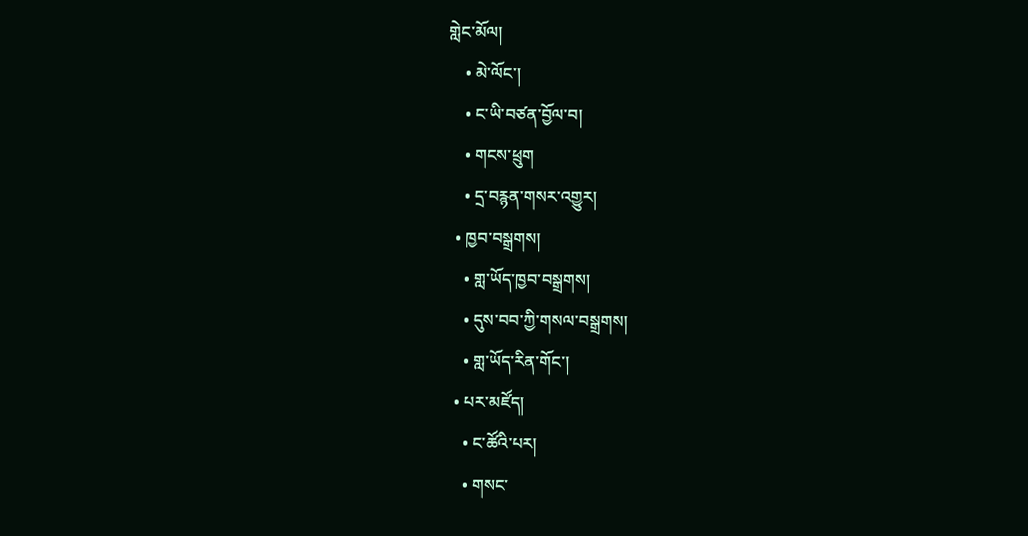གླེང་མོལ།
    • མེ་ལོང་།
    • ང་ཡི་བཙན་བྱོལ་བ།
    • གངས་ཕྲུག
    • དྲ་བརྙན་གསར་འགྱུར།
  • ཁྱབ་བསྒྲགས།
    • གླ་ཡོད་ཁྱབ་བསྒྲགས།
    • དུས་བབ་ཀྱི་གསལ་བསྒྲགས།
    • གླ་ཡོད་རིན་གོང་།
  • པར་མཛོད།
    • ང་ཚོའི་པར།
    • གསང་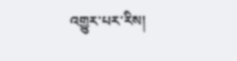འགྱུར་པར་རིས།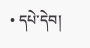• དཔེ་དེབ།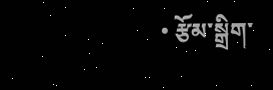• རྩོམ་སྒྲིག་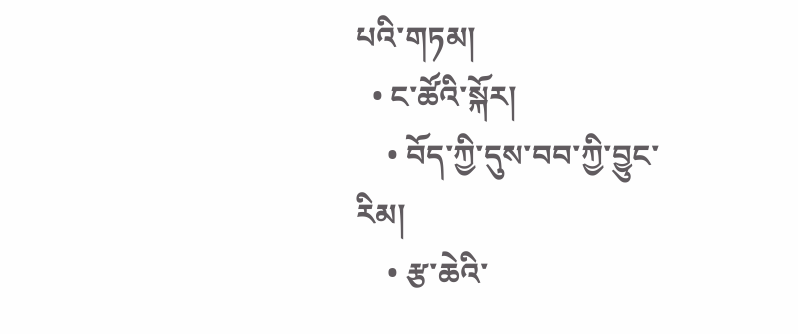པའི་གཏམ།
  • ང་ཚོའི་སྐོར།
    • བོད་ཀྱི་དུས་བབ་ཀྱི་བྱུང་རིམ།
    • རྩ་ཆེའི་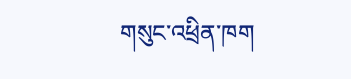གསུང་འཕྲིན་ཁག